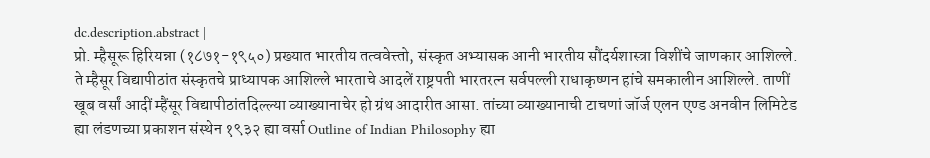dc.description.abstract |
प्रो. म्हैसूरू हिरियन्ना (१८७१-१९५०) प्रख्यात भारतीय तत्ववेत्त्तो, संस्कृत अभ्यासक आनी भारतीय सौंदर्यशास्त्रा विशींचे जाणकार आशिल्ले. ते म्हैसूर विद्यापीठांत संस्कृतचे प्राध्यापक आशिल्ले भारताचे आदलें राष्ट्रपती भारतरत्न सर्वपल्ली राधाकृष्णन हांचे समकालीन आशिल्ले. ताणीं खूब वर्सां आदीं म्हैंसूर विद्यापीठांतदिल्ल्या व्याख्यानाचेर हो ग्रंथ आदारीत आसा. तांच्या व्याख्यानाची टाचणां जॉर्ज एलन एण्ड अनवीन लिमिटेड ह्या लंडणच्या प्रकाशन संस्थेन १९३२ ह्या वर्सा Outline of Indian Philosophy ह्या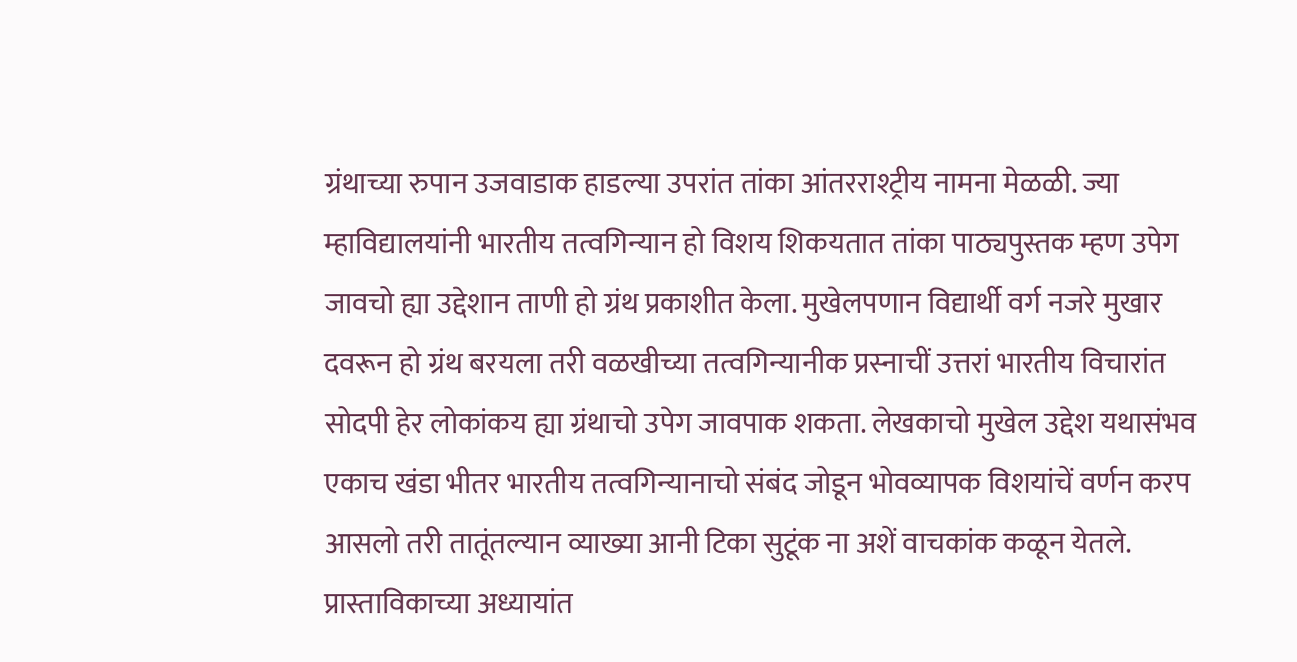ग्रंथाच्या रुपान उजवाडाक हाडल्या उपरांत तांका आंतरराश्ट्रीय नामना मेळळी. ज्या म्हाविद्यालयांनी भारतीय तत्वगिन्यान हो विशय शिकयतात तांका पाठ्यपुस्तक म्हण उपेग जावचो ह्या उद्देशान ताणी हो ग्रंथ प्रकाशीत केला. मुखेलपणान विद्यार्थी वर्ग नजरे मुखार दवरून हो ग्रंथ बरयला तरी वळखीच्या तत्वगिन्यानीक प्रस्नाचीं उत्तरां भारतीय विचारांत सोदपी हेर लोकांकय ह्या ग्रंथाचो उपेग जावपाक शकता. लेखकाचो मुखेल उद्देश यथासंभव एकाच खंडा भीतर भारतीय तत्वगिन्यानाचो संबंद जोडून भोवव्यापक विशयांचें वर्णन करप आसलो तरी तातूंतल्यान व्याख्या आनी टिका सुटूंक ना अशें वाचकांक कळून येतले. प्रास्ताविकाच्या अध्यायांत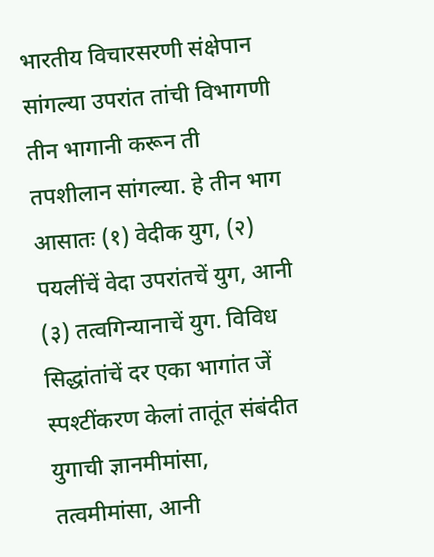भारतीय विचारसरणी संक्षेपान सांगल्या उपरांत तांची विभागणी तीन भागानी करून ती तपशीलान सांगल्या. हे तीन भाग आसातः (१) वेदीक युग, (२) पयलींचें वेदा उपरांतचें युग, आनी (३) तत्वगिन्यानाचें युग. विविध सिद्धांतांचें दर एका भागांत जें स्पश्टींकरण केलां तातूंत संबंदीत युगाची ज्ञानमीमांसा, तत्वमीमांसा, आनी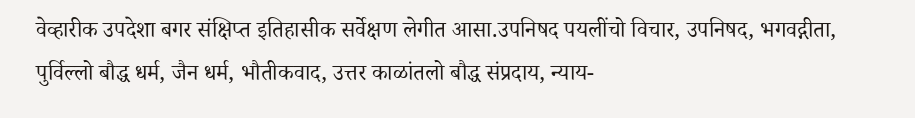वेव्हारीक उपदेशा बगर संक्षिप्त इतिहासीक सर्वेक्षण लेगीत आसा.उपनिषद पयलींचो विचार, उपनिषद, भगवद्गीता, पुर्विल्लो बौद्ध धर्म, जैन धर्म, भौतीकवाद, उत्तर काळांतलो बौद्ध संप्रदाय, न्याय-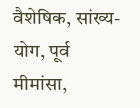वैशेषिक, सांख्य-योग, पूर्व मीमांसा,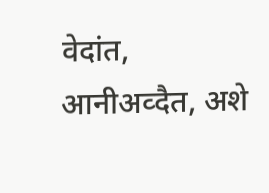वेदांत, आनीअव्दैत, अशे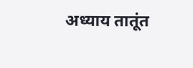अध्याय तातूंत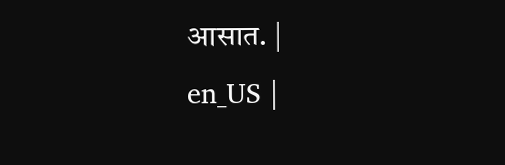आसात. |
en_US |